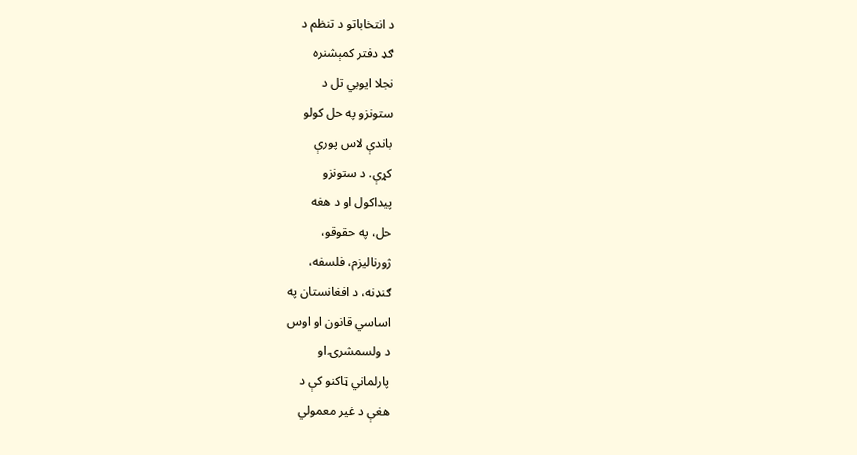د انتخاباتو د تنظم د
ګډ دفتر کمېشنره
نجلا ايوبي تل د
ستونزو په حل کولو
باندې لاس پورې
کړې. د ستونزو
پيداکول او د هغه
حل، په حقوقو،
ژورناليزم، فلسفه،
ګنډنه، د افغانستان په
اساسي قانون او اوس
د ولسمشرۍ او
پارلماني ټاکنو کې د
هغې د غير معمولي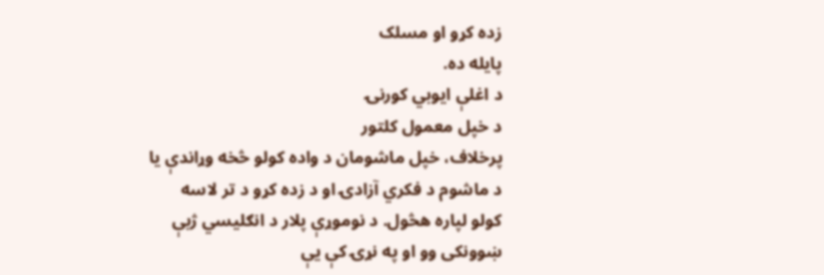زده کړو او مسلک
پايله ده.
د اغلې ايوبي کورنۍ
د خپل معمول کلتور
پرخلاف، خپل ماشومان د واده کولو څخه وړاندې يا د ماشوم د فکري آزادۍ او د زده کړو د تر لاسه کولو لپاره هڅول. د نوموړې پلار د انګليسي ژبې ښوونکى وو او په نړۍ کې يې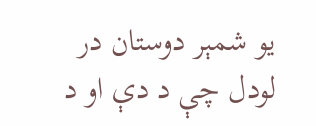يو شمېر دوستان در لودل چې د دې او د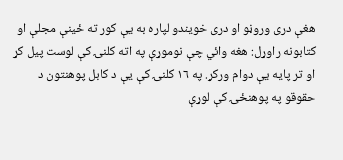هغې درى وروڼو او درى خويندو لپاره به يې کور ته ځينې مجلې او کتابونه راوړل: هغه وائي چې نوموړې په اته کلنۍ کې لوست پيل کړ او تر پايه يې دوام ورکړ. په ١٦ کلنۍ کې يې د کابل پوهنتون د حقوقو په پوهنځۍ کې لوړې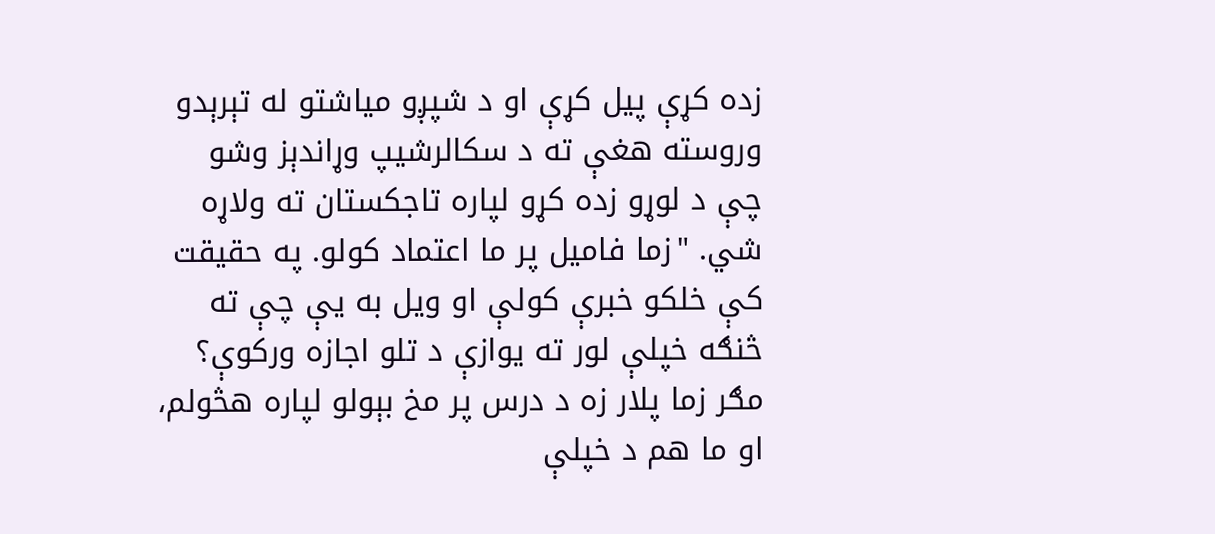زده کړې پيل کړې او د شپږو مياشتو له تېرېدو وروسته هغې ته د سکالرشيپ وړاندېز وشو چې د لوړو زده کړو لپاره تاجکستان ته ولاړه شي. "زما فاميل پر ما اعتماد کولو. په حقيقت کې خلکو خبرې کولې او ويل به یې چې ته څنګه خپلې لور ته يوازې د تلو اجازه ورکوې؟ مګر زما پلار زه د درس پر مخ بېولو لپاره هڅولم، او ما هم د خپلې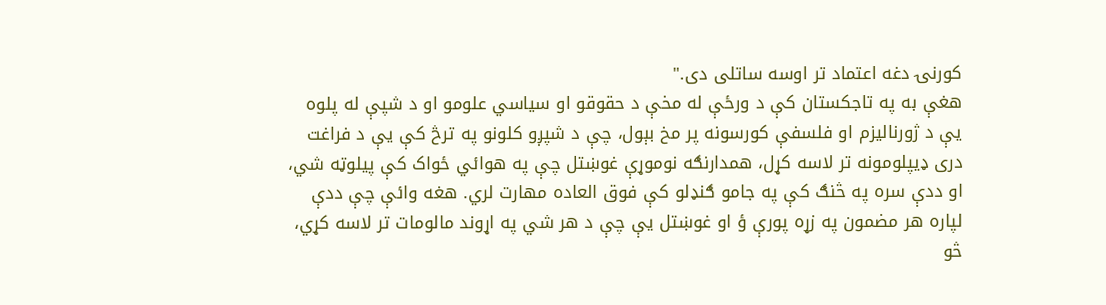کورنۍ دغه اعتماد تر اوسه ساتلى دى."
هغې به په تاجکستان کې د ورځې له مخې د حقوقو او سياسي علومو او د شپې له پلوه يې د ژورناليزم او فلسفې کورسونه پر مخ بېول، چې د شپږو کلونو په ترڅ کې يې د فراغت درى ډيپلومونه تر لاسه کړل، همدارنګه نوموړې غوښتل چې په هوائي ځواک کې پيلوټه شي، او ددې سره په څنګ کې په جامو ګنډلو کې فوق العاده مهارت لري. هغه وائې چې ددې لپاره هر مضمون په زړه پورې ؤ او غوښتل يې چې د هر شي په اړوند مالومات تر لاسه کړي، څو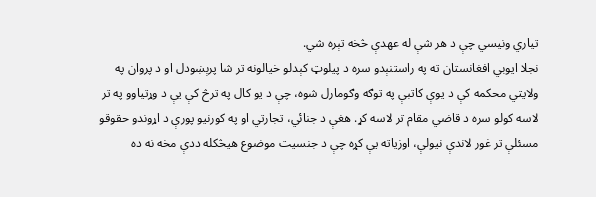تياري ونيسي چې د هر شې له عهدې څخه تېره شي.
نجلا ايوبي افغانستان ته په راستنېدو سره د پيلوټ کېدلو خيالونه تر شا پرېښودل او د پروان په ولايتي محکمه کې د يوې کاتبې په توګه وګومارل شوه، چې د يو کال په ترڅ کې يې د وړتياوو په تر لاسه کولو سره د قاضي مقام تر لاسه کړ. هغې د جنائي، تجارتي او په کورنيو پورې د اړوندو حقوقو مسئلې تر غور لاندې نيولې، اوزياته يې کړه چې د جنسيت موضوع هيڅکله ددې مخه نه ده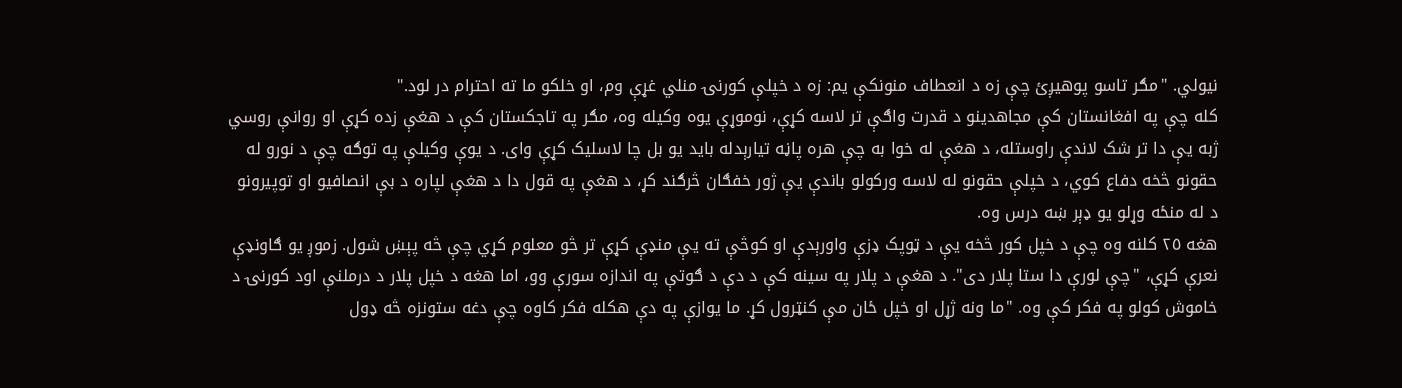نيولي. "مګر تاسو پوهيږئ چې زه د انعطاف منونکې يم: زه د خپلې کورنۍ منلي غړې وم، او خلکو ما ته احترام در لود."
کله چې په افغانستان کې مجاهدينو د قدرت واګې تر لاسه کړې، نوموړې يوه وکيله وه، مګر په تاجکستان کې د هغې زده کړې او روانې روسي ژبه يې دا تر شک لاندې راوستله، د هغې له خوا به چې هره پاڼه تيارېدله بايد یو بل چا لاسليک کړې واى. د يوې وکيلې په توګه چې د نورو له حقونو څخه دفاع کوي، د خپلې حقونو له لاسه ورکولو باندې يې ژور خفګان څرګند کړ، د هغې په قول دا د هغې لپاره د بې انصافيو او توپيرونو د له منځه وړلو يو ډېر ښه درس وه.
هغه ٢٥ کلنه وه چې د خپل کور څخه يې د ټوپک ډزې واورېدې او کوڅې ته يې منډې کړې تر څو معلوم کړي چې څه پېښ شول. زموږ يو ګاونډې نعرې کړې، "چې لورې دا ستا پلار دى". د هغې د پلار په سينه کې د دې د ګوتې په اندازه سورې وو، اما هغه د خپل پلار د درملنې اود کورنۍ د خاموش کولو په فکر کې وه. "ما ونه ژړل او خپل ځان مې کنټرول کړ. ما يوازې په دې هکله فکر کاوه چې دغه ستونزه څه ډول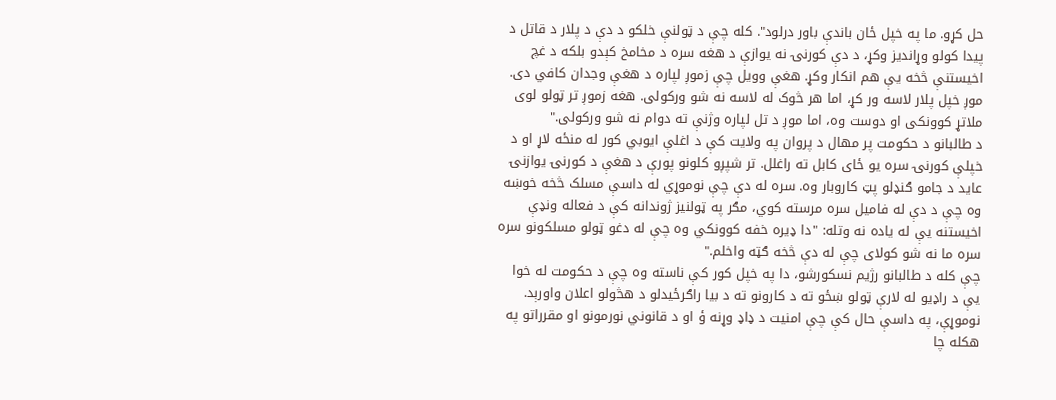حل کړو. ما په خپل ځان باندې باور درلود". کله چې د ټولنې خلکو د دې د پلار د قاتل د پيدا کولو وړانديز وکړ، د دې کورنۍ نه يوازې د هغه سره د مخامخ کېدو بلکه د غچ اخيستنې څخه يې هم انکار وکړ. هغې وويل چې زموږ لپاره د هغې وجدان کافي دى. موږ خپل پلار لاسه ور کړ، اما هر څوک له لاسه نه شو ورکولى. هغه زموږ تر ټولو لوى ملاتړ کوونکى او دوست وه، اما موږ د تل لپاره وژنې ته دوام نه شو ورکولى."
د طالبانو د حکومت پر مهال د پروان په ولايت کې د اغلې ايوبي کور له منځه لاړ او د خپلې کورنۍ سره يو ځاى کابل ته راغلل. تر شپږو کلونو پورې د هغې د کورنۍ يوازنۍ عايد د جامو ګنډلو پټ کاروبار وه. سره له دې چې نوموړي له داسې مسلک څخه خوښه وه چې د دې له فاميل سره مرسته کوي، مګر په ټولنيز ژوندانه کې د فعاله ونډې اخيستنه يې له ياده نه وتله: "دا ډيره خفه کوونکي وه چې له دغو ټولو مسلکونو سره سره ما نه شو کولاى چې له دې څخه ګټه واخلم."
چې کله د طالبانو رژيم نسکورشو، دا په خپل کور کې ناسته وه چې د حکومت له خوا يې د راډيو له لارې ټولو ښځو ته د کارونو ته د بيا راګرځيدلو د هڅولو اعلان واورېد. نوموړې، په داسې حال کې چې امنيت د ډاډ وړنه ؤ او د قانوني نورمونو او مقرراتو په هکله چا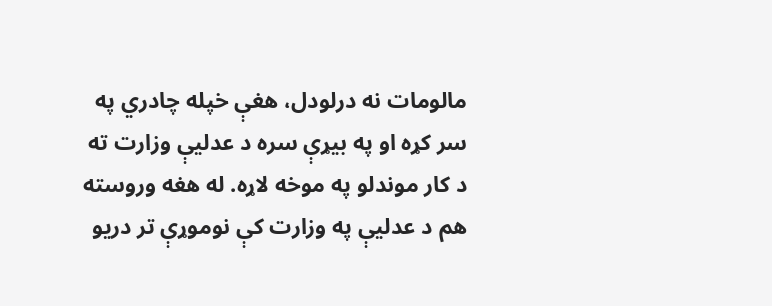مالومات نه درلودل، هغې خپله چادري په سر کړه او په بيړې سره د عدليې وزارت ته د کار موندلو په موخه لاړه. له هغه وروسته هم د عدليې په وزارت کې نوموړې تر دريو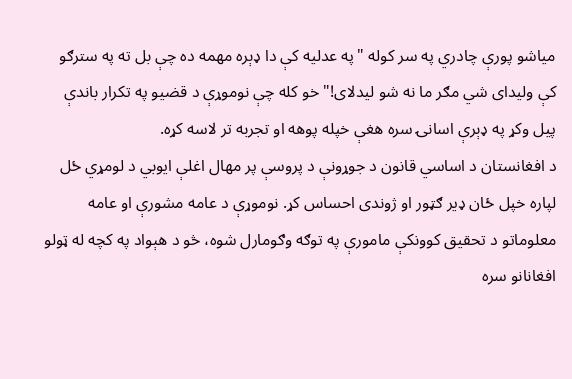مياشو پورې چادري په سر کوله "په عدليه کې دا ډېره مهمه ده چې بل ته په سترګو کې وليداى شي مګر ما نه شو ليدلاى!" خو کله چې نوموړې د قضيو په تکرار باندې پيل وکړ په ډېرې اسانۍ سره هغې خپله پوهه او تجربه تر لاسه کړه.
د افغانستان د اساسي قانون د جوړونې د پروسې پر مهال اغلې ايوبي د لومړي ځل لپاره خپل ځان ډير ګټور او ژوندى احساس کړ. نوموړې د عامه مشورې او عامه معلوماتو د تحقيق کوونکې مامورې په توګه وګومارل شوه، څو د هېواد په کچه له ټولو افغانانو سره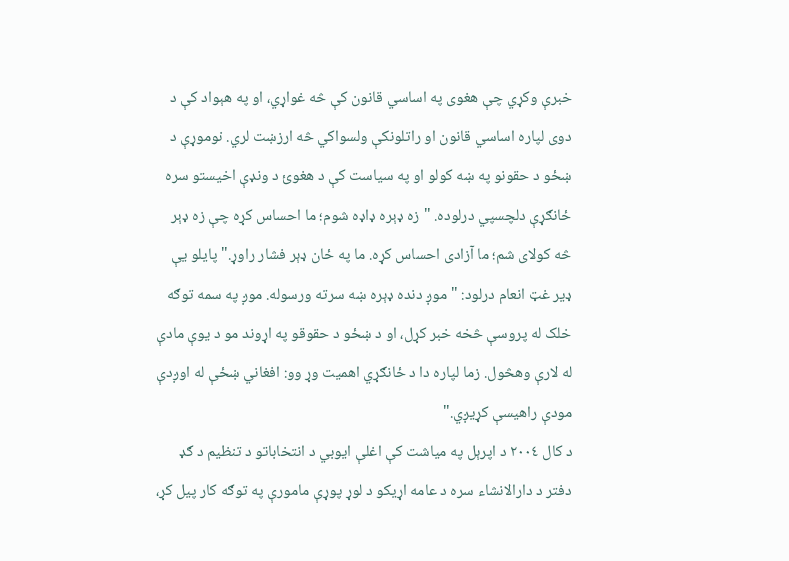خبرې وکړي چې هغوى په اساسي قانون کې څه غواړي، او په هېواد کې د دوى لپاره اساسي قانون او راتلونکې ولسواکي څه ارزښت لري. نوموړې د ښځو د حقونو په ښه کولو او په سياست کې د هغوئ د ونډې اخيستو سره ځانګړې دلچسپي درلوده. "زه ډېره ډاډه شوم؛ ما احساس کړه چې زه ډېر څه کولاى شم؛ ما آزادى احساس کړه. ما په ځان ډېر فشار راوړ." پايلو يې ډير غټ انعام درلود: "موږ دنده ډېره ښه سرته ورسوله. موږ په سمه توګه خلک له پروسې څخه خبر کړل، او د ښځو د حقوقو په اړوند مو د يوې مادې له لارې وهڅول. زما لپاره دا د ځانګړي اهميت وړ وو: افغاني ښځې له اوږدې مودې راهيسې کړيږي."
د کال ٢٠٠٤ د اپرېل په مياشت کې اغلې ايوبي د انتخاباتو د تنظيم د ګډ دفتر د دارالانشاء سره د عامه اړيکو د لوړ پوړې مامورې په توګه کار پيل کړ،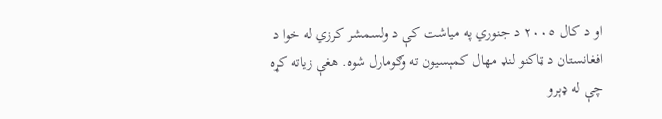او د کال ٢٠٠٥ د جنوري په مياشت کې د ولسمشر کرزي له خوا د افغانستان د ټاکنو لنډ مهال کمېسيون ته وګومارل شوه. هغې زياته کړه چې له ډېرو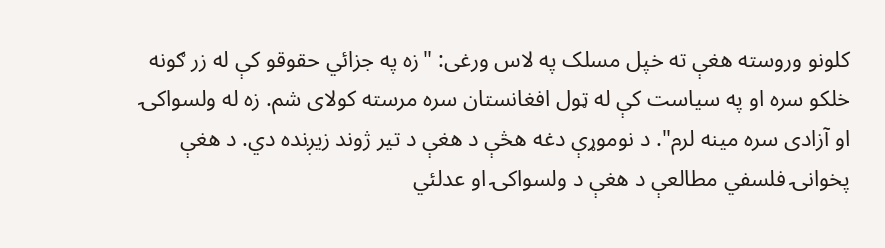کلونو وروسته هغې ته خپل مسلک په لاس ورغى: "زه په جزائي حقوقو کې له زر ګونه خلکو سره او په سياست کې له ټول افغانستان سره مرسته کولاى شم. زه له ولسواکۍ او آزادى سره مينه لرم". د نوموړې دغه هڅې د هغې د تير ژوند زيږنده دي. د هغې پخوانۍ فلسفي مطالعې د هغې د ولسواکۍ او عدلئي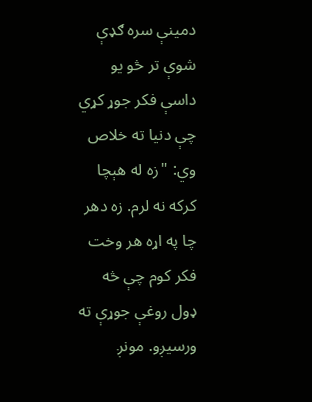دمينې سره ګډې شوې تر څو يو داسې فکر جوړ کړي چې دنيا ته خلاص وي: "زه له هېچا کرکه نه لرم. زه دهر چا په اړه هر وخت فکر کوم چې څه ډول روغې جوړې ته ورسيږو. مونږ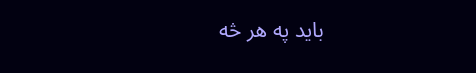بايد په هر څه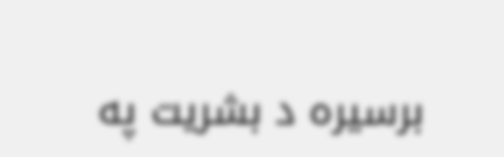برسيره د بشريت په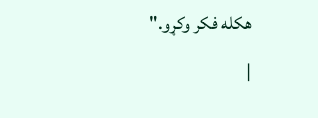هکله فکر وکړو."
|